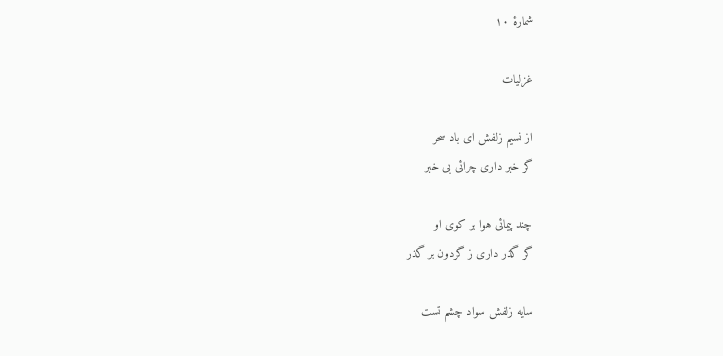شمارهٔ ۱۰

غزلیات

از نسیم زلفش ای باد سحر
گر خبر داری چرائی بی خبر

چند پیمائی هوا بر کوی او
گر گذر داری ز گردون بر گذر

سایه زلفش سواد چشم تست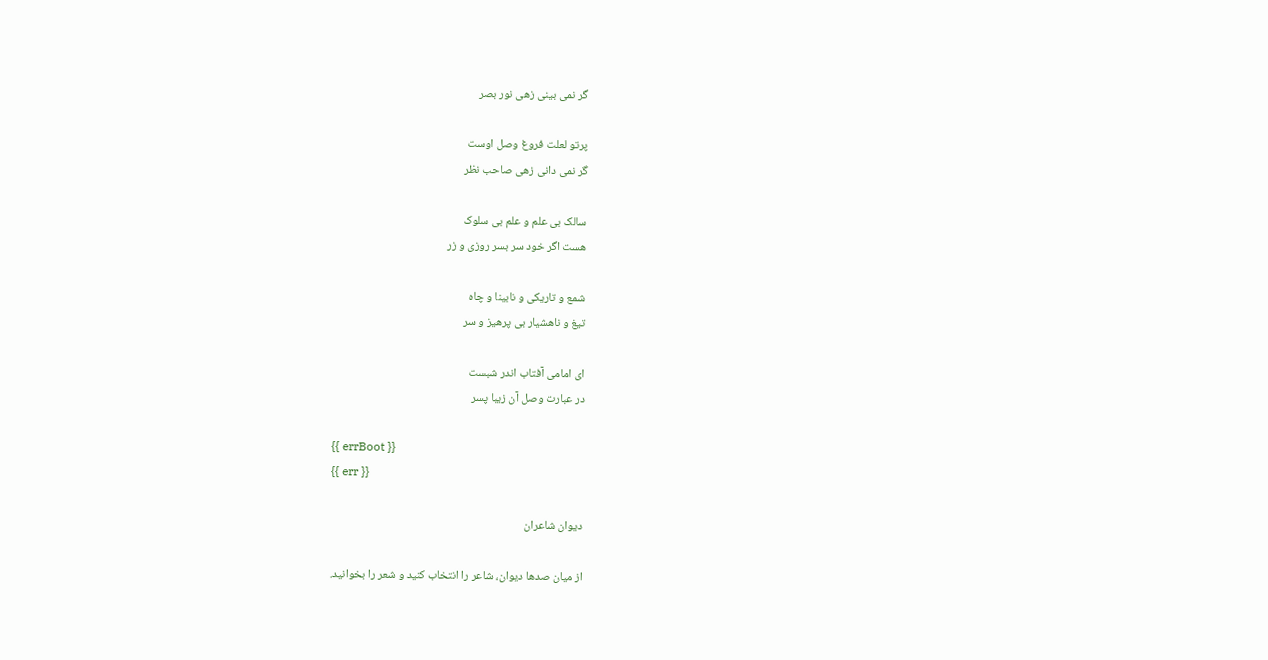گر نمی بینی زهی نور بصر

پرتو لعلت فروغ وصل اوست
گر نمی دانی زهی صاحب نظر

سالک بی علم و علم بی سلوک
هست اگر خود سر بسر روزی و زر

شمع و تاریکی و نابینا و چاه
تیغ و ناهشیار بی پرهیز و سر

ای امامی آفتاب اندر شبست
در عبارت وصل آن زیبا پسر

{{ errBoot }}
{{ err }}

دیوان شاعران

از میان صدها دیوان، شاعر را انتخاب کنید و شعر را بخوانید.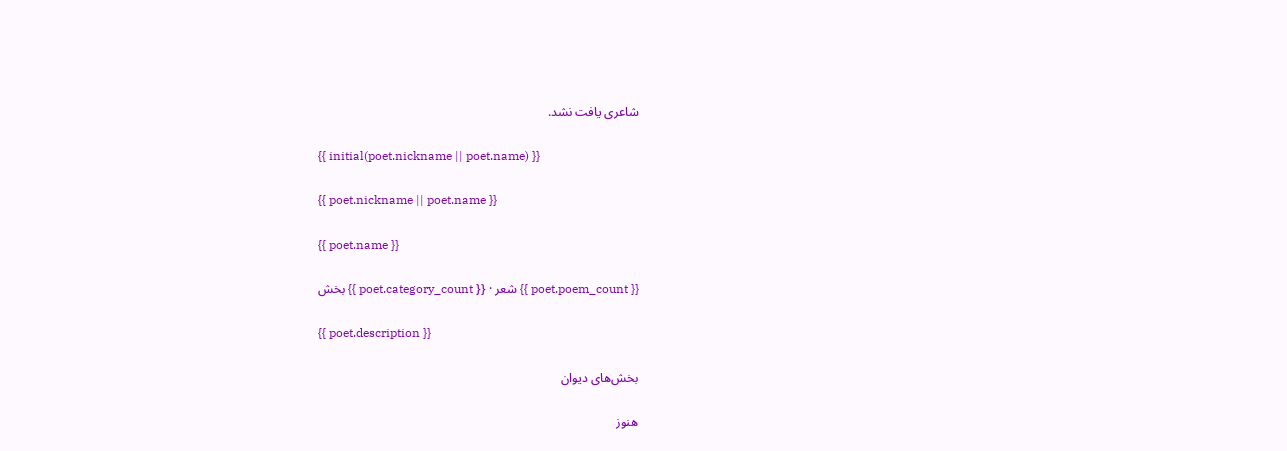شاعری یافت نشد.

{{ initial(poet.nickname || poet.name) }}

{{ poet.nickname || poet.name }}

{{ poet.name }}

{{ poet.poem_count }} شعر · {{ poet.category_count }} بخش

{{ poet.description }}

بخش‌های دیوان

هنوز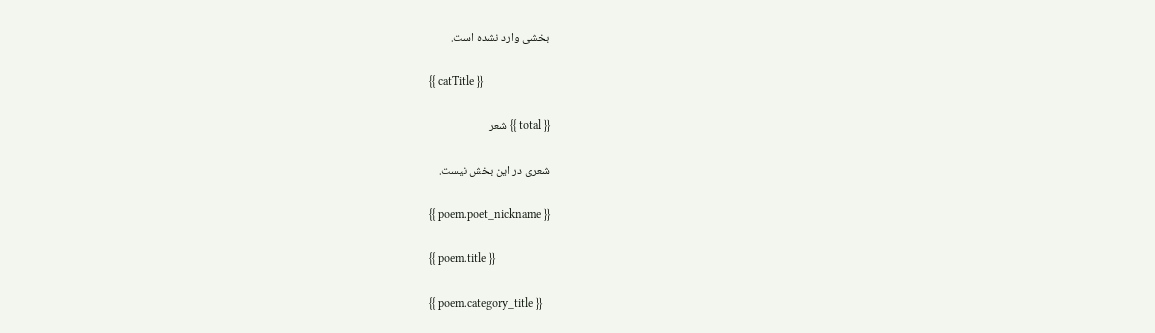بخشی وارد نشده است.

{{ catTitle }}

{{ total }} شعر

شعری در این بخش نیست.

{{ poem.poet_nickname }}

{{ poem.title }}

{{ poem.category_title }}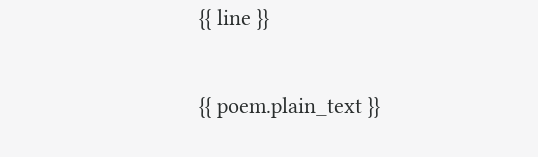{{ line }}

{{ poem.plain_text }}